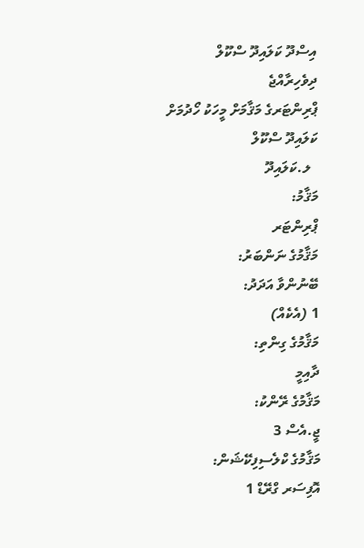އިސްދޫ ކަލައިދޫ ސްކޫލް
ދިވެހިރާއްޖެ
ޕްރިންޓަރގެ މަޤާމަށް މީހަކު ހޯދުމަށް
ކަލައިދޫ ސްކޫލް
  ލ.ކަލައިދޫ
މަޤާމު:
ޕްރިންޓަރ
މަޤާމުގެ ނަންބަރު:
ބޭނުންވާ އަދަދު:
1 (އެކެއް)
މަޤާމުގެ ގިންތި:
ދާއިމީ
މަޤާމުގެ ރޭންކު:
ޖީ.އެސް 3
މަޤާމުގެ ކްލެސިފިކޭޝަން:
އޮފިސަރ ގްރޭޑް 1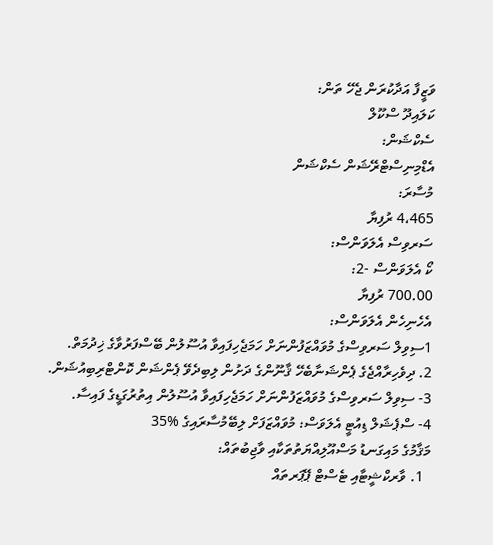ވަޒީފާ އަދާކުރަން ޖެހޭ ތަން:
ކަލައިދޫ ސްކޫލް
ސެކްޝަން:
އެޑްމިނިސްޓްރޭޝަން ސެކްޝަން
މުސާރަ:
4،465 ރުފިޔާ
ސަރވިސް އެލަވަންސް:
ކޯ އެލަވަންސް -2:
700.00 ރުފިޔާ
އެހެނިހެން އެލަވަންސް:
1ސިވިލް ސަރވިސްގެ މުވައްޒަފުންނަށް ހަމަޖެހިފައިވާ އުސޫލުން ބޭސްފަރުވާގެ ޚިދުމަތް.
2. ދިވެހިރާއްޖެގެ ޕެންޝަނާބެހޭ ޤާނޫންގެ ދަށުން ލިބިދެވޭ ޕެންޝަން ކޮންޓްރިބިއުޝަން.
3- ސިވިލް ސަރވިސްގެ މުވައްޒަފުންނަށް ހަމަޖެހިފައިވާ އުސޫލުން އިތުރުގަޑީގެ ފައިސާ.
4- ސްޕެޝަލް ޑިއުޓީ އެލަވަސް: މުވައްޒަފަށް ލިބޭމުސާރައިގެ %35
މަޤާމުގެ މައިގަނޑު މަސްއޫލިއްޔަތުތަކާއި ވާޖިބުތައް:
  1. ވާރކްޝީޓާއި ޓެސްޓް ޕޭޕަރތައް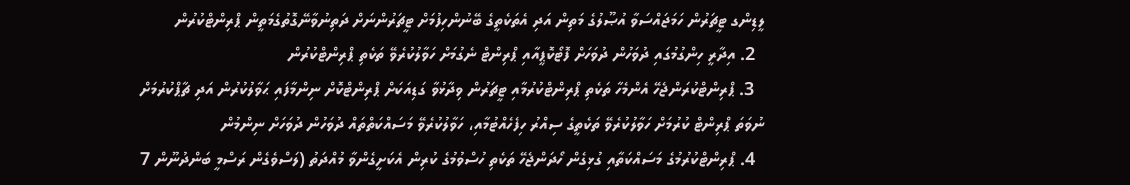ލީޑިންގ ޓީޗަރުން ހަމަޖައްސަވާ އުޞޫލުގެ މަތިން އަދި އެތަކެތީގެ ބޭނުންހިފުމަށް ޓީޗަރުންނަށް ދަތިނުވާނޭގޮތުގެމަތީން ޕްރިންޓްކުރުން
  2. އިދާރީ ހިންގުމުގައި ދުވަހުން ދުވަހަށް ފޮޓޯކޮޕީއާއި ޕްރިންޓް ނެގުމަށް ހަވާލުކުރެވޭ ތަކެތި ޕްރިންޓްކުރުން
  3. ޕްރިންޓްކުރަންޖެހޭ އެންމެހާ ތަކެތި ޕްރިންޓްކުރުމާއި ޓީޗަރުން ވިދާޅުވާ ގަޑިއަކަށް ޕްރިންޓްކޮށް ނިންމާފައި ޙަވާލުކުރުން އަދި ޗާޕްކުރުމަށް ނުވަތަ ޕްރިންޓް ކުރުމަށް ހަވާލުކުރެވޭ ތަކެތީގެ ސިއްރު ހިފެހެއްޓުމާއި، ހަވާލުކުރެވޭ މަސައްކަތްތައް ދުވަހުން ދުވަހަށް ނިންމުން
  4. ޕްރިންޓްކުރުމުގެ މަސައްކަތާއި ގުޅިގެން ހޯދަންޖެހޭ ތަކެތި ހުސްވުމުގެ ކުރިން އެކަށީގެންވާ މުއްދަތު (ލަސްވެގެން ރަސްމީ ބަންދުނޫން 7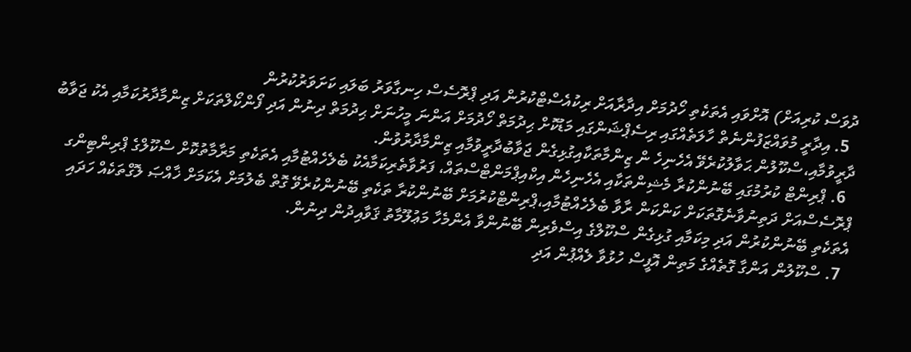ދުވަސް ކުރިއަށް) އޮށްވައި އެތަކެތި ހޯދުމަށް އިދާރާއަށް ރިކުއެސްޓްކުރުން އަދި ޕްރޮސެސް ހިނގާވަރު ބަލައި ކަށަވަރުކުރުން
  5. އިދާރީ މުވައްޒަފުންނެތް ހާލަތެއްގައި ރިސެޕްޝަންގައި މަޑުކޮށް ޙިދުމަތް ހޯދުމަށް އަންނަ މީހުނަށް ޙިދުމަތް ދިނުން އަދި ފޯންކޯލްތަކަށް ޒިންމާދާރުކަމާއި އެކު ޖަވާބު ދާރީވުމާއި،ސްކޫލުން ޙަވާލުކުރެވޭ އެހެނިހެ ން ޒިންމާތަކާއިގުޅިގެން ޖަވާބުދާރީވުމާއި ޒިންމާދާރުވުން.
  6. ޕްރިންޓް ކުރުމުގައި ބޭނުންކުރާ މެޝިންތަކާއި އެހެނިހެން އިކްއިޕްމަންޓްސްތައް، ފަރުވާތެރިކަމާއެކު ބެލެހެއްޓުމާއި އެތަކެތި މަރާމާތުކޮށް ސްކޫލްގެ ޕްރިންޓިންގ ޕްރޮސެސްއަށް ދަތިނުވާނެގޮތަކަށް ކަންކަން ރާވާ ބެލެހެއްޓުމާއި،ޕްރިންޓްކުރުމަށް ބޭނުންކުރާ ތަކެތި ބޭނުންކުރެވޭ ގޮތް ބެލުމަށް އެކަމަށް ޚާއްޞަ ލޮގްތަކެއް ހަދައި އެތަކެތި ބޭނުންކުރުން އަދި މިކަމާއި ގުޅިގެން ސްކޫލްގެ އިސްވެރިން ބޭނުންވާ އެންމެހާ މަޢުލޫމާތު ޤަވާއިދުން ދިނުން.
  7. ސްކޫލުން އަންގާ ގޮތެއްގެ މަތިން އޮފީސް ހުޅުވާ ލެއްޕުން އަދި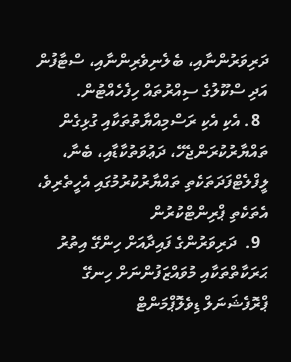ދަރިވަރުންނާއި، ބެލެނިވެރިންނާއި، ސްޓާފުން އަދި ސްކޫލުގެ ސިއްރުތައް ހިފެހެއްޓުން.
  8. އެކި އެކި ރަސްމިއްޔާތުތަކާއި ގުޅިގެން ތައްޔާރުކުރަންޖެހޭ، ދަޢުވަތުކާޑާއި، ބެނާ، ލީފްލެޓްފަދަތަކެތި ތައްޔާރުކުރުމުގައި އެހީތެރިވެ، އެތަކެތި ޕްރިންޓްކުރުން
  9.  ދަރިވަރުންގެ ފައިދާއަށް ހިންގޭ އިތުރު ޙަރަކާތްތަކާއި މުވައްޒަފުންނަށް ހިނގޭ ޕްރޮފެޝަނަލް ޑިވެލޮޕްމަންޓް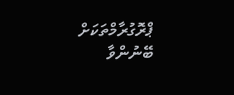ޕްރޮގުރާމްތަކަށް ބޭނުންވާ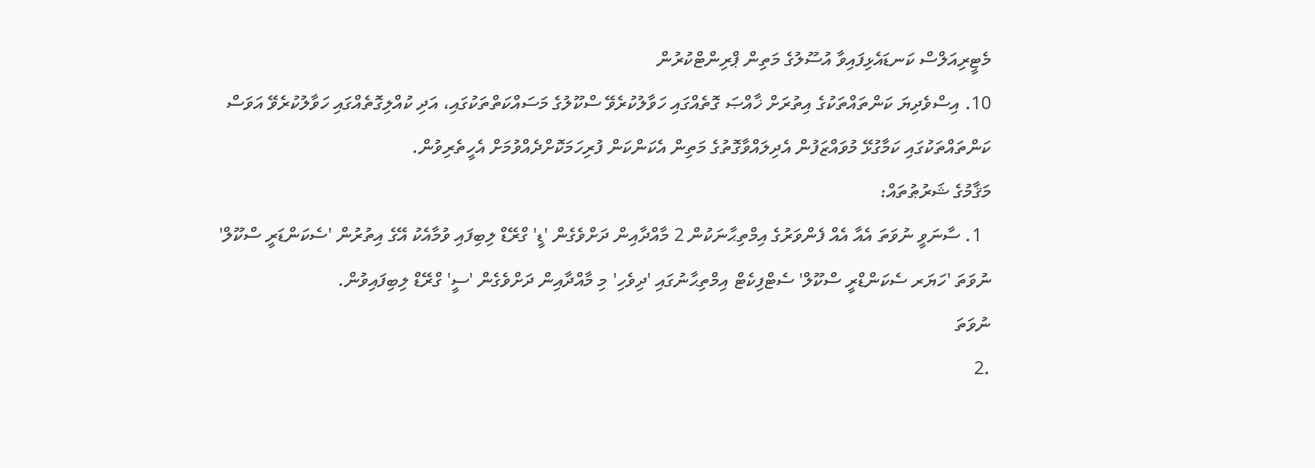މެޓީރިއަލްސް ކަނޑައެޅިފައިވާ އުސޫލުގެ މަތިން ޕްރިންޓްކުރުން
10. އިސްވެދިޔަ ކަންތައްތަކުގެ އިތުރަށް ޚާއްޞަ ގޮތެއްގައި ހަވާލުކުރެވޭ ސްކޫލުގެ މަސައްކަތްތަކުގައި، އަދި ކުއްލިގޮތެއްގައި ހަވާލުކުރެވޭ އަވަސް ކަންތައްތަކުގައި ކަމާގުޅޭ މުވައްޒަފުން އެދިލައްވާގޮތުގެ މަތިން އެކަންކަން ފުރިހަމަކޮށްދެއްވުމަށް އެހީތެރިވުން.
މަޤާމުގެ ޝަރުޠުތައް:
  1. ސާނަވީ ނުވަތަ އެއާ އެއް ފެންވަރުގެ އިމްތިޙާނަކުން 2 މާއްދާއިން ދަށްވެގެން 'ޑީ' ގްރޭޑް ލިބިފައި ވުމާއެކު އޭގެ އިތުރުން 'ސެކަންޑަރީ ސްކޫލް' ނުވަތަ 'ހަޔަރ ސެކަންޑްރީ ސްކޫލް' ސެޓްފިކެޓް އިމްތިޙާނުގައި 'ދިވެހި' މި މާއްދާއިން ދަށްވެގެން 'ސީ' ގްރޭޑް ލިބިފައިވުން.
ނުވަތަ
.2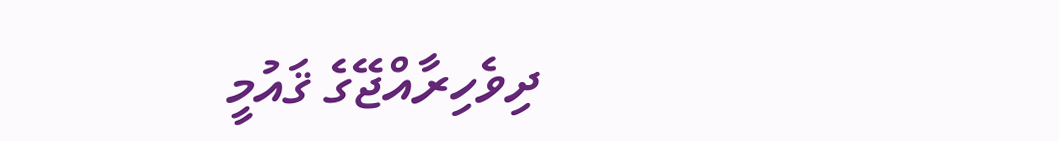ދިވެހިރާއްޖޭގެ ޤައުމީ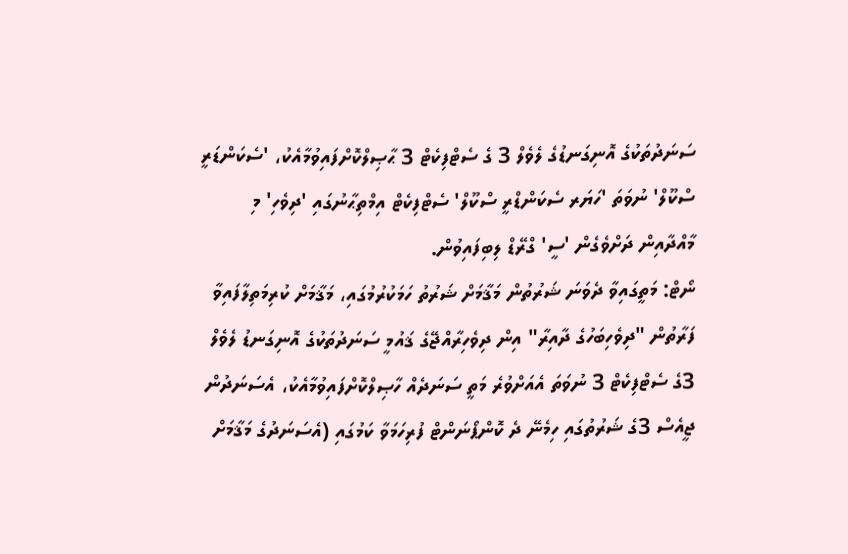ސަނަދުތަކުގެ އޮނިގަނޑުގެ ލެވެލް 3 ގެ ސެޓްފިކެޓް 3 ޙާޞިލްކޮށްފައިވުމާއެކު، 'ސެކަންޑަރީ ސްކޫލް' ނުވަތަ 'ހަޔަރ ސެކަންޑްރީ ސްކޫލް' ސެޓްފިކެޓް އިމްތިޙާނުގައި 'ދިވެހި' މި މާއްދާއިން ދަށްވެގެން 'ސީ' ގްރޭޑް ލިބިފައިވުން.
ނޯޓް: މަތީގައިވާ ދެވަނަ ޝަރުތުން މަޤާމަށް ޝަރުތު ހަމަކުރުމުގައި، މަޤާމަށް ކުރިމަތިލާފައިވާ ފަރާތުން "ދިވެހިބަހުގެ ދާއިރާ" އިން ދިވެހިރާއްޖޭގެ ޤައުމީ ސަނަދުތަކުގެ އޮނިގަނޑު ލެވެލް 3ގެ ސެޓްފިކެޓް 3 ނުވަތަ އެއަށްވުރެ މަތީ ސަނަދެއް ހާޞިލްކޮށްފައިވުމާއެކު، އެސަނަދުން ޖީއެސް 3ގެ ޝަރުތުގައި ހިމެނޭ ދެ ކޮންޕޯނަންޓް ފުރިހަމަވާ ކަމުގައި (އެސަނަދުގެ މަޤާމަށް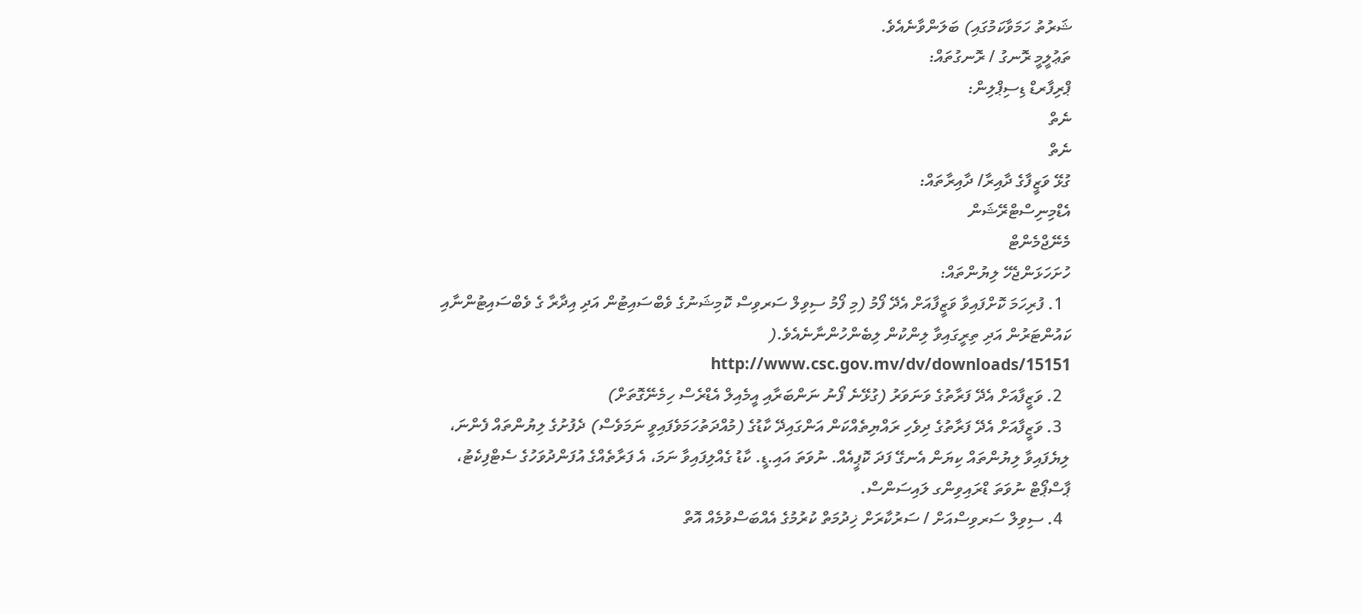ޝަރުތު ހަމަވާކަމުގައި) ބަލަންވާނެއެވެ.
ތަޢުލީމީ ރޮނގު / ރޮނގުތައް:
ޕްރިފާރޑް ޑިސިޕްލިން:
ނެތް
ނެތް
ގުޅޭ ވަޒީފާގެ ދާއިރާ/ ދާއިރާތައް:
އެޑްމިނިސްޓްރޭޝަން
މެނޭޖްމެންޓް
ހުށަހަޅަންޖެހޭ ލިޔުންތައް:
  1. ފުރިހަމަ ކޮށްފައިވާ ވަޒީފާއަށް އެދޭ ފޯމު (މި ފޯމު ސިވިލް ސަރވިސް ކޮމިޝަނުގެ ވެބްސައިޓުން އަދި އިދާރާ ގެ ވެބްސައިޓުންނާއި ކައުންޓަރުން އަދި ތިރީގައިވާ ލިންކުން ލިބެންހުންނާނެއެވެ.(       http://www.csc.gov.mv/dv/downloads/15151
  2. ވަޒީފާއަށް އެދޭ ފަރާތުގެ ވަނަވަރު (ގުޅޭނެ ފޯނު ނަންބަރާއި އީމެއިލް އެޑްރެސް ހިމެނޭގޮތަށް)
  3. ވަޒީފާއަށް އެދޭ ފަރާތުގެ ދިވެހި ރައްޔިތެއްކަން އަންގައިދޭ ކާޑުގެ (މުއްދަތުހަމަވެފައިވީ ނަމަވެސް) ދެފުށުގެ ލިޔުންތައް ފެންނަ، ލިޔެފައިވާ ލިޔުންތައް ކިޔަން އެނގޭ ފަދަ ކޮޕީއެއް. ނުވަތަ އައި.ޑީ. ކާޑު ގެއްލިފައިވާ ނަމަ، އެ ފަރާތެއްގެ އުފަންދުވަހުގެ ސެޓްފިކެޓު، ޕާސްޕޯޓް ނުވަތަ ޑްރައިވިންގ ލައިސަންސް.
  4. ސިވިލް ސަރވިސްއަށް / ސަރުކާރަށް ޚިދުމަތް ކުރުމުގެ އެއްބަސްވުމެއް އޮތް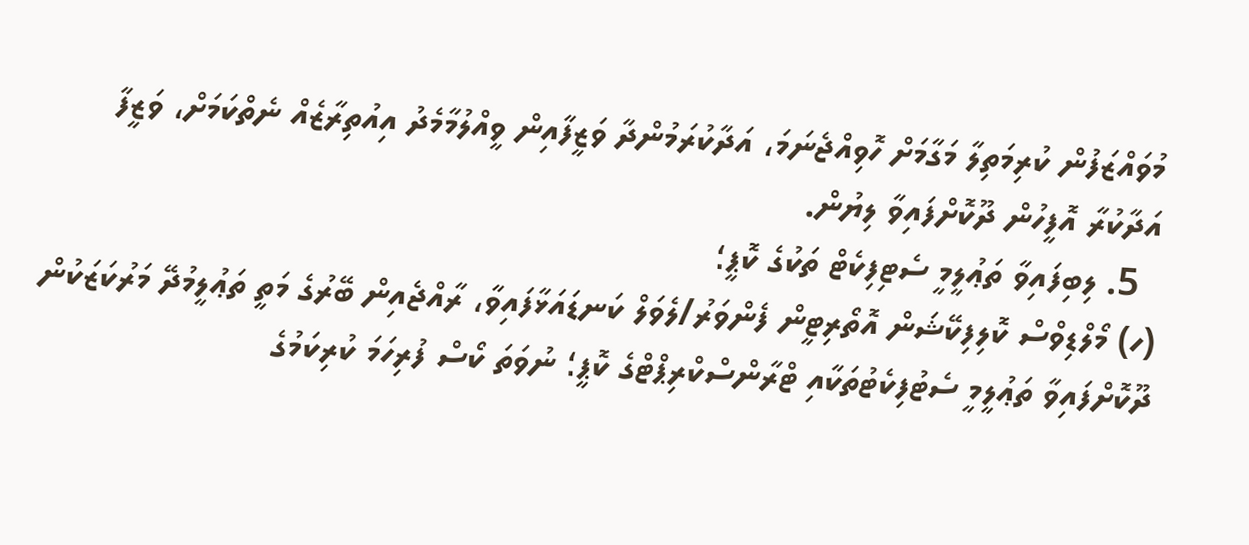މުވައްޒަފުން ކުރިމަތިލާ މަގާމަށް ހޮވިއްޖެނަމަ، އަދާކުރަމުންދާ ވަޒީފާއިން ވީއްލުމާމެދު އިއުތިރާޒެއް ނެތްކަމަށް، ވަޒީފާ އަދާކުރާ އޮފީހުން ދޫކޮށްފައިވާ ލިޔުން.
  5. ލިބިފައިވާ ތަޢުލީމީ ސެޓިފިކެޓް ތަކުގެ ކޮޕީ؛
(ހ) މޯލްޑިވްސް ކޮލިފިކޭޝަން އޮތޯރިޓީން ފެންވަރު/ލެވަލް ކަނޑައަޅާފައިވާ، ރާއްޖެއިން ބޭރުގެ މަތީ ތަޢުލީމުދޭ މަރުކަޒަކުން ދޫކޮށްފައިވާ ތަޢުލީމީ ސެޓުފިކެޓުތަކާއި ޓްރާންސްކްރިޕްޓްގެ ކޮޕީ؛ ނުވަތަ ކޯސް ފުރިހަމަ ކުރިކަމުގެ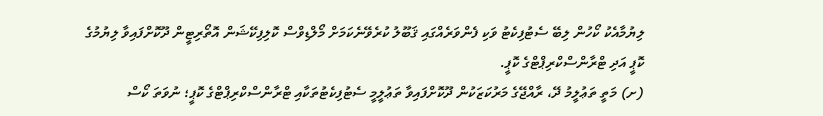ލިޔުމާއެކު ކޯހުން ލިބޭ ސެޓުފިކެޓު ވަކި ފެންވަރެއްގައި ޤަބޫލު ކުރެވޭނެކަމަށް މޯލްޑިވްސް ކޮލިފިކޭޝަން އޮތޯރިޓީން ދޫކޮށްފައިވާ ލިޔުމުގެ ކޮޕީ އަދި ޓްރާންސްކްރިޕްޓްގެ ކޮޕީ.
(ށ) މަތީ ތަޢުލީމު ދޭ، ރާއްޖޭގެ މަރުކަޒަކުން ދޫކޮށްފައިވާ ތަޢުލީމީ ސެޓުފިކެޓުތަކާއި ޓްރާންސްކްރިޕްޓްގެ ކޮޕީ؛ ނުވަތަ ކޯސް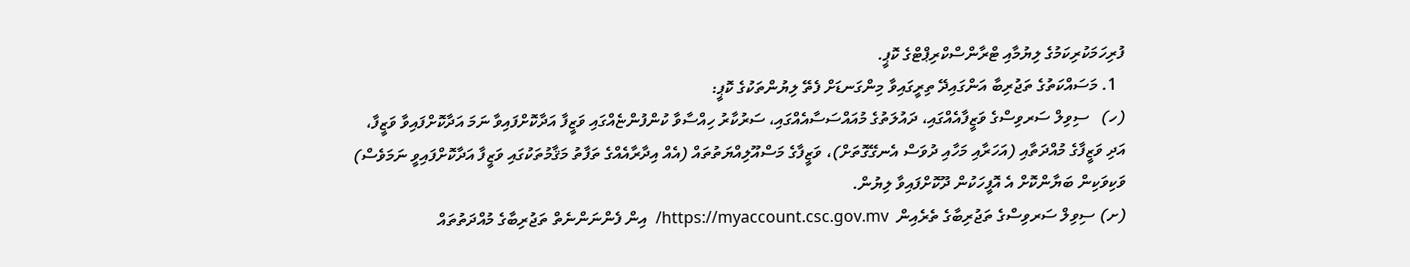ފުރިހަމަކުރިކަމުގެ ލިޔުމާއި ޓްރާންސްކްރިޕްޓްގެ ކޮޕީ.
  1. މަސައްކަތުގެ ތަޖުރިބާ އަންގައިދޭ ތިރީގައިވާ މިންގަނޑަށް ފެތޭ ލިޔުންތަކުގެ ކޮޕީ:
(ހ)   ސިވިލް ސަރވިސްގެ ވަޒީފާއެއްގައި، ދައުލަތުގެ މުއައްސަސާއެއްގައި، ސަރުކާރު ހިއްސާވާ ކުންފުންޏެއްގައި ވަޒީފާ އަދާކޮށްފައިވާ ނަމަ އަދާކޮށްފައިވާ ވަޒީފާ، އަދި ވަޒީފާގެ މުއްދަތާއި (އަހަރާއި މަހާއި ދުވަސް އެނގޭގޮތަށް)، ވަޒީފާގެ މަސްއޫލިއްޔަތުތައް (އެއް އިދާރާއެއްގެ ތަފާތު މަޤާމުތަކުގައި ވަޒީފާ އަދާކޮށްފައިވީ ނަމަވެސް) ވަކިވަކިން ބަޔާންކޮށް އެ އޮފީހަކުން ދޫކޮށްފައިވާ ލިޔުން.
(ށ) ސިވިލް ސަރވިސްގެ ތަޖުރިބާގެ ތެރެއިން  https://myaccount.csc.gov.mv/  އިން ފެންނަންނެތް ތަޖުރިބާގެ މުއްދަތުތައް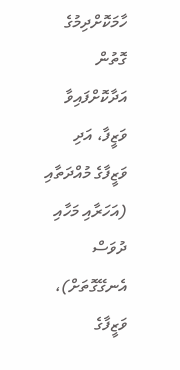ހާމަކޮށްދިމުގެ ގޮތުން އަދާކޮށްފައިވާ ވަޒީފާ، އަދި ވަޒީފާގެ މުއްދަތާއި (އަހަރާއި މަހާއި ދުވަސް އެނގޭގޮތަށް)، ވަޒީފާގެ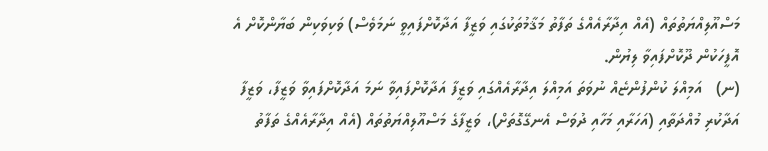މަސްއޫލިއްޔަތުތައް (އެއް އިދާރާއެއްގެ ތަފާތު މަޤާމުތަކުގައި ވަޒީފާ އަދާކޮށްފައިވީ ނަމަވެސް) ވަކިވަކިން ބަޔާންކޮށް އެ އޮފީހަކުން ދޫކޮށްފައިވާ ލިޔުން.
(ނ)   އަމިއްލަ ކުންފުންޏެއް ނުވަތަ އަމިއްލަ އިދާރާއެއްގައި ވަޒީފާ އަދާކޮށްފައިވާ ނަމަ އަދާކޮށްފައިވާ ވަޒީފާ، ވަޒީފާ އަދާކުރި މުއްދަތާއި (އަހަރާއި މަހާއި ދުވަސް އެނގޭގޮތަށް)، ވަޒީފާގެ މަސްއޫލިއްޔަތުތައް (އެއް އިދާރާއެއްގެ ތަފާތު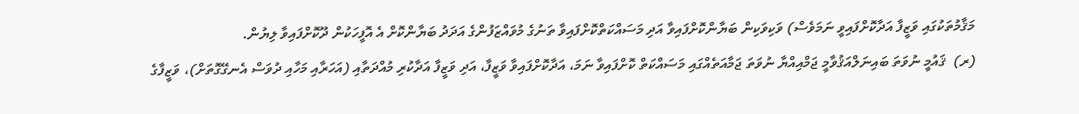މަޤާމުތަކުގައި ވަޒީފާ އަދާކޮށްފައިވީ ނަމަވެސް) ވަކިވަކިން ބަޔާންކޮށްފައިވާ އަދި މަސައްކަތްކޮށްފައިވާ ތަނުގެ މުވައްޒަފުންގެ އަދަދު ބަޔާންކޮށް އެ އޮފީހަކުން ދޫކޮށްފައިވާ ލިޔުން.
(ރ)  ޤައުމީ ނުވަތަ ބައިނަލްއަޤުވާމީ ޖަމްއިއްޔާ ނުވަތަ ޖަމާއަތެއްގައި މަސައްކަތް ކޮށްފައިވާ ނަމަ، އަދާކޮށްފައިވާ ވަޒީފާ، އަދި ވަޒީފާ އަދާކުރި މުއްދަތާއި (އަހަރާއި މަހާއި ދުވަސް އެނގޭގޮތަށް)، ވަޒީފާގެ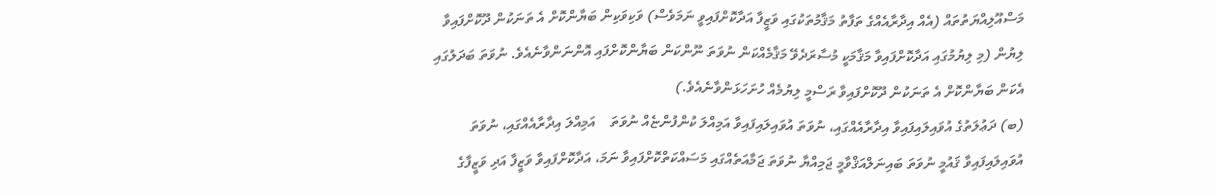މަސްއޫލިއްޔަތުތައް (އެއް އިދާރާއެއްގެ ތަފާތު މަޤާމުތަކުގައި ވަޒީފާ އަދާކޮށްފައިވީ ނަމަވެސް) ވަކިވަކިން ބަޔާންކޮށް އެ ތަނަކުން ދޫކޮށްފައިވާ ލިޔުން (މި ލިޔުމުގައި އަދާކޮށްފައިވާ މަޤާމަކީ މުސާރަދެވޭ މަޤާމެއްކަން ނުވަތަ ނޫންކަން ބަޔާންކޮށްފައި އޮންނަންވާނެއެވެ. ނުވަތަ ބަދަލުގައި އެކަން ބަޔާންކޮށް އެ ތަނަކުން ދޫކޮށްފައިވާ ރަސްމީ ލިޔުމެއް ހުށަހަޅަންވާނެއެވެ.)
(ބ) ދަޢުލަތުގެ އުވައިލައިފައިވާ އިދާރާއެއްގައި، ނުވަތަ އުވައިލައިފައިވާ އަމިއްލަ ކުންފުންޏެއް ނުވަތަ    އަމިއްލަ އިދާރާއެއްގައި، ނުވަތަ އުވައިލައިފައިވާ ޤައުމީ ނުވަތަ ބައިނަލްއަޤްވާމީ ޖަމިއްޔާ ނުވަތަ ޖަމާއަތެއްގައި މަސައްކަތްކޮށްފައިވާ ނަމަ، އަދާކޮށްފައިވާ ވަޒީފާ އަދި ވަޒީފާގެ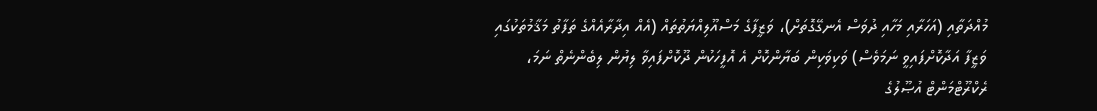މުއްދަތާއި (އަހަރާއި މަހާއި ދުވަސް އެނގޭގޮތަށް)، ވަޒީފާގެ މަސްއޫލިއްޔަތުތައް (އެއް އިދާރާއެއްގެ ތަފާތު މަޤާމުތަކުގައި ވަޒީފާ އަދާކޮށްފައިވީ ނަމަވެސް) ވަކިވަކިން ބަޔާންކޮށް އެ އޮފީހަކުން ދޫކޮށްފައިވާ ލިޔުން ލިބެންނެތް ނަމަ، ރެކްރޫޓްމަންޓް އުޞޫލުގެ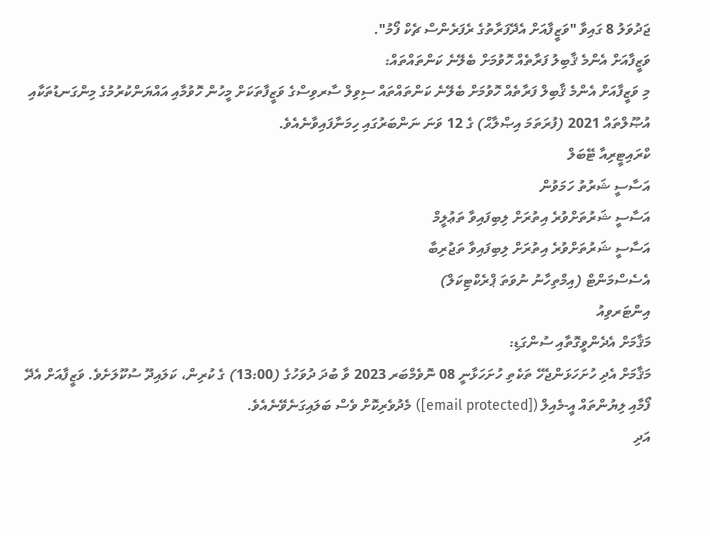ޖަދުވަލު 8 ގައިވާ "ވަޒީފާއަށް އެދޭފަރާތުގެ ރެފަރެންސް ޗެކް ފޯމު".
ވަޒީފާއަށް އެންމެ ޤާބިލު ފަރާތެއް ހޮވުމަށް ބެލޭނެ ކަންތައްތައް:
މި ވަޒީފާއަށް އެންމެ ޤާބިލް ފަރާތެއް ހޮވުމަށް ބެލޭނެ ކަންތައްތައް ސިވިލް ސާރވިސްގެ ވަޒީފާތަކަށް މީހުން ހޮވުމާއި އައްޔަންކުރުމުގެ މިންގަނޑުތަކާއި އުޞޫލްތައް 2021 (ފުރަތަމަ އިޞްލާޙް) ގެ 12 ވަނަ ނަންބަރުގައި ހިމަނާފައިވާނެއެވެ.
ކްރައިޓީރިއާ ޓޭބަލް
އަސާސީ ޝަރުތު ހަމަވުން
އަސާސީ ޝަރުތަށްވުރެ އިތުރަށް ލިބިފައިވާ ތަޢުލީމް
އަސާސީ ޝަރުތަށްވުރެ އިތުރަށް ލިބިފައިވާ ތަޖުރިބާ
އެސެސްމަންޓް (އިމްތިހާނު ނުވަތަ ޕްރެކްޓިކަލް)
އިންޓަރވިއު
މަޤާމަށް އެދެންވީގޮތާއި ސުންގަޑި:
މަޤާމަށް އެދި ހުށަހަޅަންޖެހޭ ތަކެތި ހުށަހަޅާނީ 08 ނޮވެމްބަރ 2023 ވާ ބުދަ ދުވަހުގެ (13:00) ގެ ކުރިން، ކަލައިދޫ ސުކޫލަށެވެ. ވަޒީފާއަށް އެދޭ ފޯމާއި ލިޔުންތައް އީ-މެއިލް ([email protected]) މެދުވެރިކޮށް ވެސް ބަލައިގަނެވޭނެއެވެ.
އަދި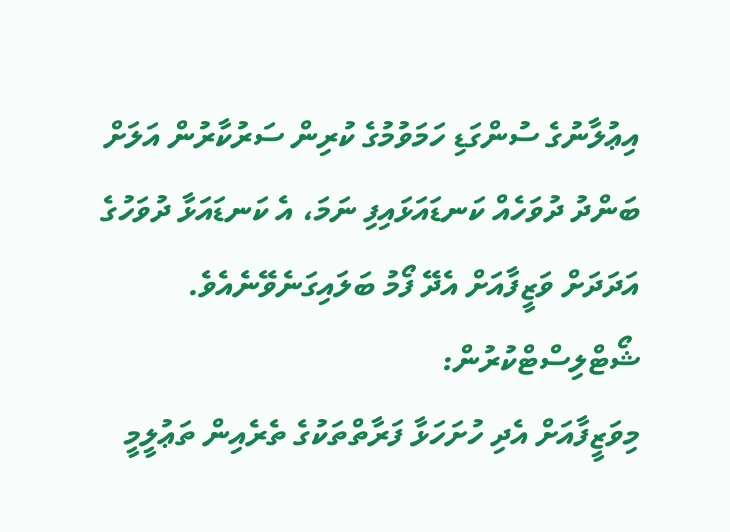އިޢުލާނުގެ ސުންގަޑި ހަމަވުމުގެ ކުރިން ސަރުކާރުން އަލަށް ބަންދު ދުވަހެއް ކަނޑައަޅައިފި ނަމަ، އެ ކަނޑައަޅާ ދުވަހުގެ އަދަދަށް ވަޒީފާއަށް އެދޭ ފޯމު ބަލައިގަނެވޭނެއެވެ.
ޝޯޓްލިސްޓްކުރުން:
މިވަޒީފާއަށް އެދި ހުށަހަޅާ ފަރާތްތަކުގެ ތެރެއިން ތަޢުލީމީ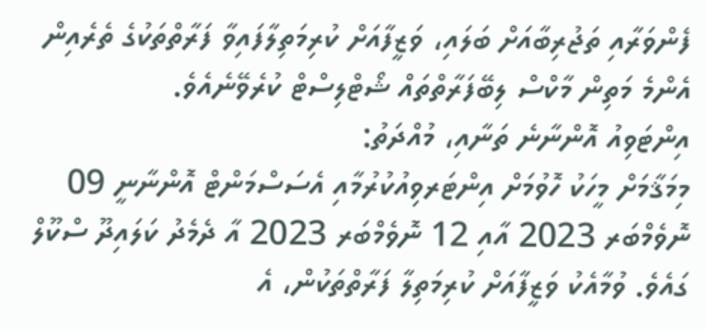ފެންވަރާއި ތަޖުރިބާއަށް ބަލައި، ވަޒީފާއަށް ކުރިމަތިލާފައިވާ ފަރާތްތަކުގެ ތެރެއިން އެންމެ މަތިން މާކްސް ލިބޭފަރާތްތައް ޝޯޓްލިސްޓް ކުރެވޭނެއެވެ.
އިންޓަވިއު އޮންނާނެ ތަނާއި، މުއްދަތު:
މިމަޤާމަށް މީހަކު ހޮވުމަށް އިންޓަރވިއުކުރުމާއި އެސަސްމަންޓް އޮންނާނީ 09 ނޮވެމްބަރ 2023 އާއި 12 ނޮވެމްބަރ 2023 އާ ދެމެދު ކަލައިދޫ ސްކޫލް ގައެވެ. ވުމާއެކު ވަޒީފާއަށް ކުރިމަތިލާ ފަރާތްތަކުން، އެ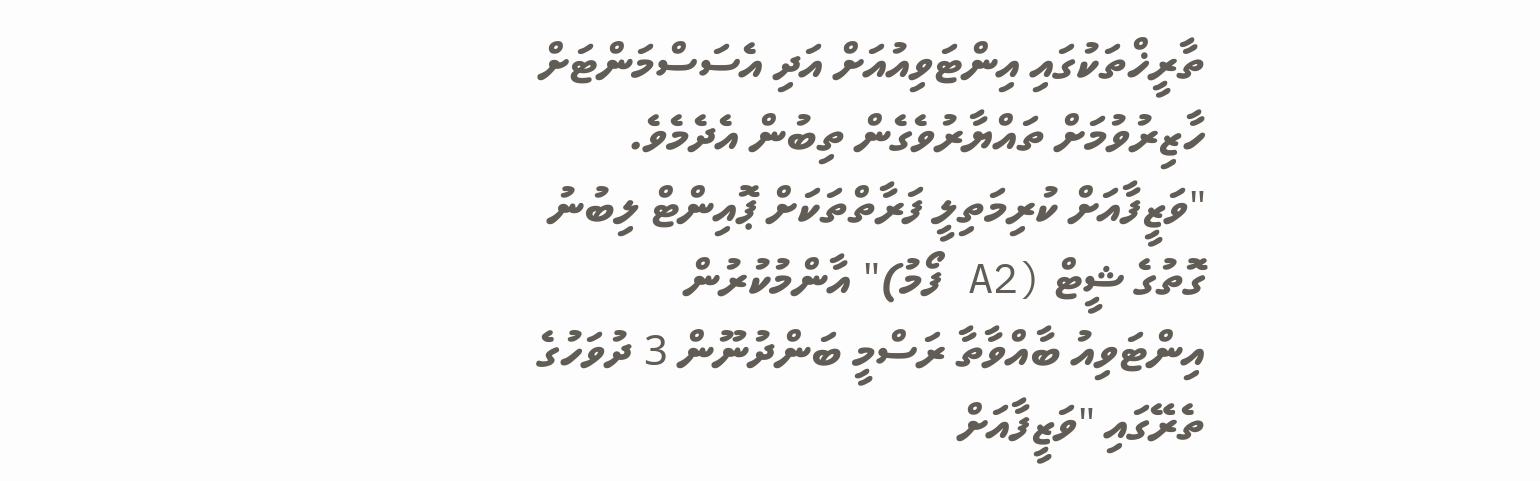ތާރީޚްތަކުގައި އިންޓަވިއުއަށް އަދި އެސަސްމަންޓަށް ހާޒިރުވުމަށް ތައްޔާރުވެގެން ތިބުން އެދެމެވެ.
"ވަޒީފާއަށް ކުރިމަތިލީ ފަރާތްތަކަށް ޕޮއިންޓް ލިބުނު ގޮތުގެ ޝީޓް (A2 ފޯމު)" އާންމުކުރުން
އިންޓަވިއު ބާއްވާތާ ރަސްމީ ބަންދުނޫން 3 ދުވަހުގެ ތެރޭގައި "ވަޒީފާއަށް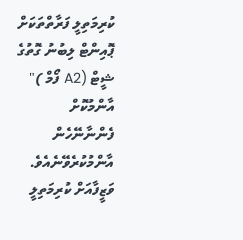ކުރިމަތިލީ ފަރާތްތަކަށް ޕޮއިންޓް ލިބުނު ގޮތުގެ ޝީޓް (A2 ފޯމް )" އާންމުކޮށް ފެންނާނޭހެން އާންމުކުރެވޭނެއެވެ. ވަޒީފާއަށް ކުރިމަތިލީ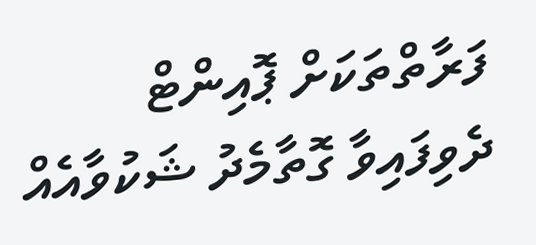ފަރާތްތަކަށް ޕޮއިންޓް ދެވިފައިވާ ގޮތާމެދު ޝަކުވާއެއް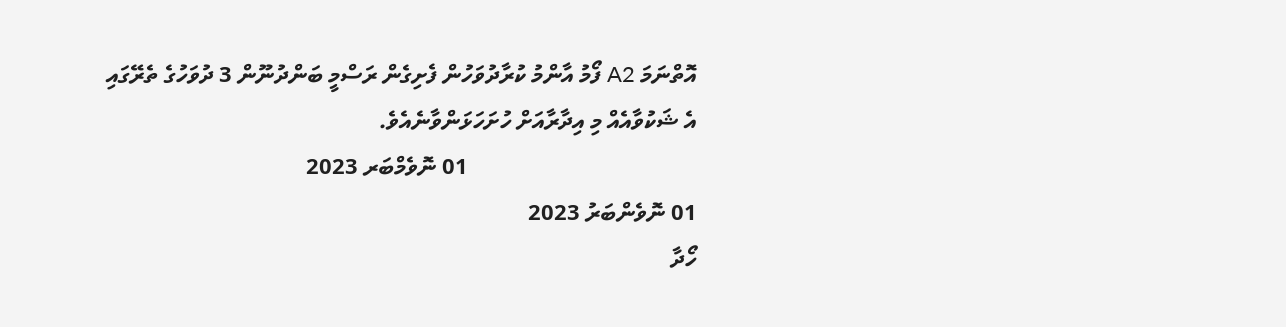އޮތްނަމަ A2 ފޯމު އާންމު ކުރާދުވަހުން ފެށިގެން ރަސްމީ ބަންދުނޫން 3 ދުވަހުގެ ތެރޭގައި އެ ޝަކުވާއެއް މި އިދާރާއަށް ހުށަހަޅަންވާނެއެވެ.
                                        01 ނޮވެމްބަރ 2023
01 ނޮވެންބަރު 2023
ހޯދާ